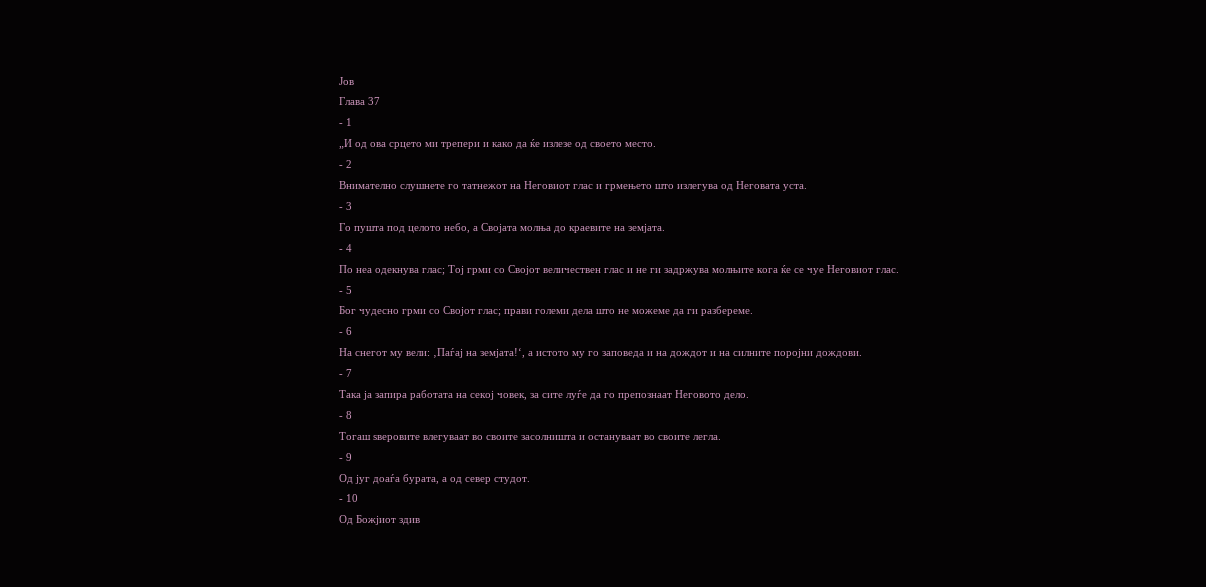Јов
Глава 37
- 1
„И од ова срцето ми трепери и како да ќе излезе од своето место.
- 2
Внимателно слушнете го татнежот на Неговиот глас и грмењето што излегува од Неговата уста.
- 3
Го пушта под целото небо, а Својата молња до краевите на земјата.
- 4
По неа одекнува глас; Тој грми со Својот величествен глас и не ги задржува молњите кога ќе се чуе Неговиот глас.
- 5
Бог чудесно грми со Својот глас; прави големи дела што не можеме да ги разбереме.
- 6
На снегот му вели: ‚Паѓај на земјата!‘, а истото му го заповеда и на дождот и на силните поројни дождови.
- 7
Така ја запира работата на секој човек, за сите луѓе да го препознаат Неговото дело.
- 8
Тогаш ѕверовите влегуваат во своите засолништа и остануваат во своите легла.
- 9
Од југ доаѓа бурата, а од север студот.
- 10
Од Божјиот здив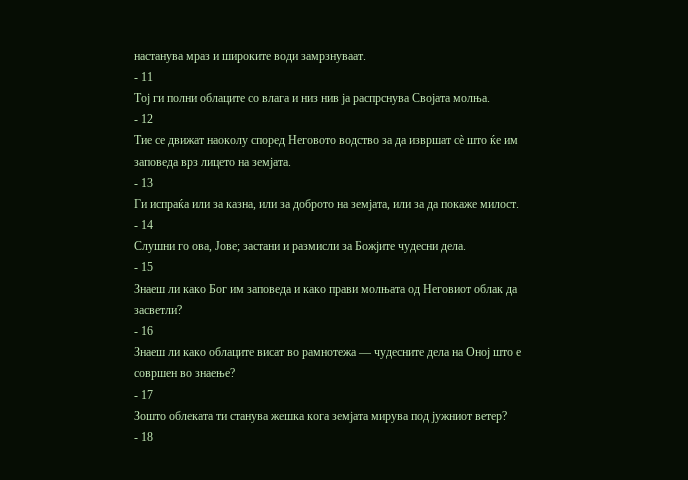настанува мраз и широките води замрзнуваат.
- 11
Тој ги полни облаците со влага и низ нив ја распрснува Својата молња.
- 12
Тие се движат наоколу според Неговото водство за да извршат сѐ што ќе им заповеда врз лицето на земјата.
- 13
Ги испраќа или за казна, или за доброто на земјата, или за да покаже милост.
- 14
Слушни го ова, Јове; застани и размисли за Божјите чудесни дела.
- 15
Знаеш ли како Бог им заповеда и како прави молњата од Неговиот облак да засветли?
- 16
Знаеш ли како облаците висат во рамнотежа — чудесните дела на Оној што е совршен во знаење?
- 17
Зошто облеката ти станува жешка кога земјата мирува под јужниот ветер?
- 18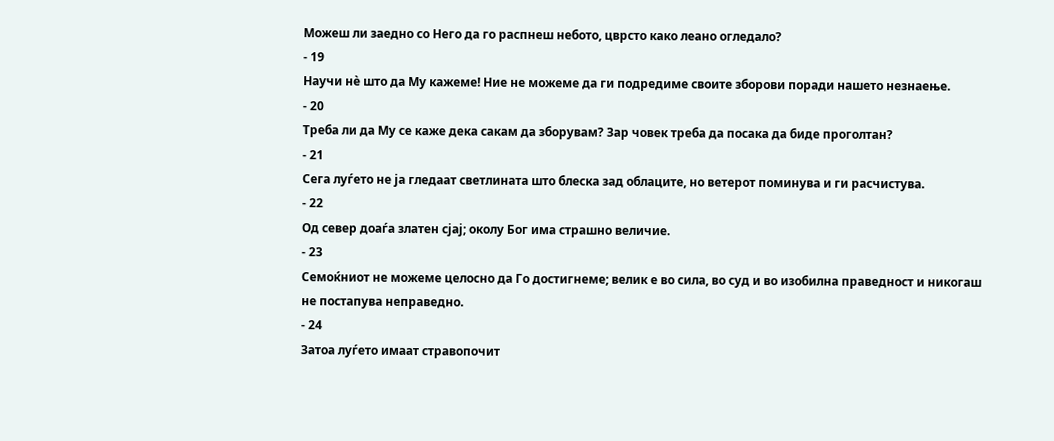Можеш ли заедно со Него да го распнеш небото, цврсто како леано огледало?
- 19
Научи нѐ што да Му кажеме! Ние не можеме да ги подредиме своите зборови поради нашето незнаење.
- 20
Треба ли да Му се каже дека сакам да зборувам? Зар човек треба да посака да биде проголтан?
- 21
Сега луѓето не ја гледаат светлината што блеска зад облаците, но ветерот поминува и ги расчистува.
- 22
Од север доаѓа златен сјај; околу Бог има страшно величие.
- 23
Семоќниот не можеме целосно да Го достигнеме; велик е во сила, во суд и во изобилна праведност и никогаш не постапува неправедно.
- 24
Затоа луѓето имаат стравопочит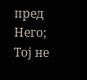пред Него; Тој не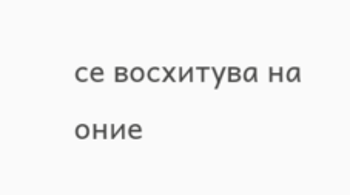се восхитува на оние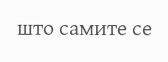што самите се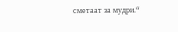сметаат за мудри.“